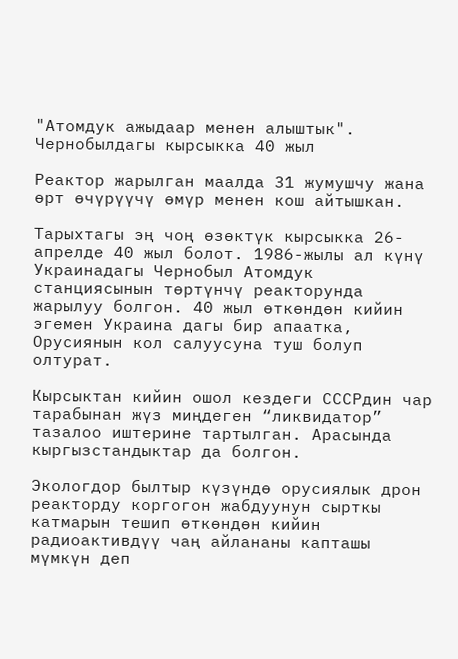"Атомдук ажыдаар менен алыштык". Чернобылдагы кырсыкка 40 жыл

Реактор жарылган маалда 31 жумушчу жана өрт өчүрүүчү өмүр менен кош айтышкан.

Тарыхтагы эң чоң өзөктүк кырсыкка 26-апрелде 40 жыл болот. 1986-жылы ал күнү Украинадагы Чернобыл Атомдук станциясынын төртүнчү реакторунда жарылуу болгон. 40 жыл өткөндөн кийин эгемен Украина дагы бир апаатка, Орусиянын кол салуусуна туш болуп олтурат.

Кырсыктан кийин ошол кездеги СССРдин чар тарабынан жүз миңдеген “ликвидатор” тазалоо иштерине тартылган. Арасында кыргызстандыктар да болгон.

Экологдор былтыр күзүндө орусиялык дрон реакторду коргогон жабдуунун сырткы катмарын тешип өткөндөн кийин радиоактивдүү чаң айлананы капташы мүмкүн деп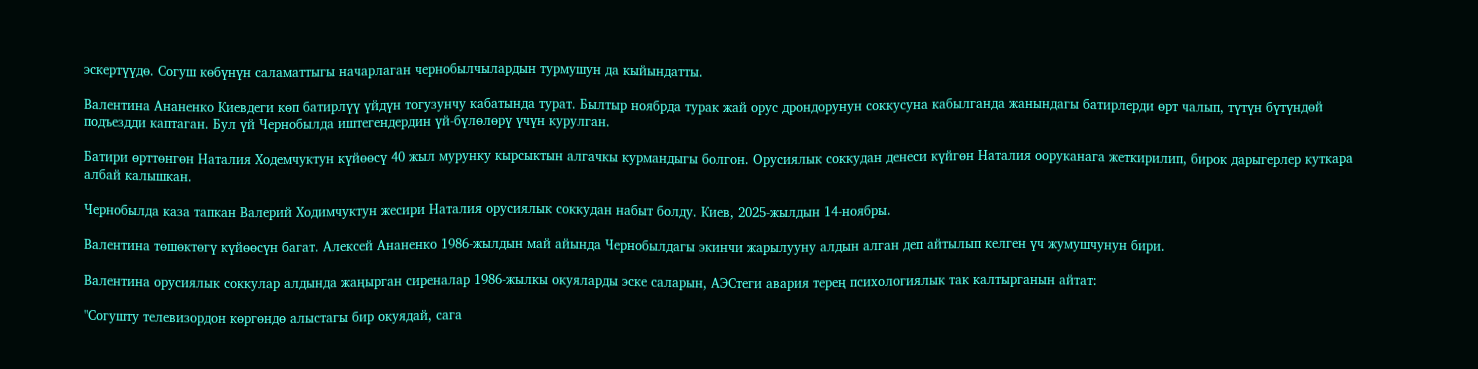эскертүүдө. Согуш көбүнүн саламаттыгы начарлаган чернобылчылардын турмушун да кыйындатты.

Валентина Ананенко Киевдеги көп батирлүү үйдүн тогузунчу кабатында турат. Былтыр ноябрда турак жай орус дрондорунун соккусуна кабылганда жанындагы батирлерди өрт чалып, түтүн бүтүндөй подъездди каптаган. Бул үй Чернобылда иштегендердин үй-бүлөлөрү үчүн курулган.

Батири өрттөнгөн Наталия Ходемчуктун күйөөсү 40 жыл мурунку кырсыктын алгачкы курмандыгы болгон. Орусиялык соккудан денеси күйгөн Наталия ооруканага жеткирилип, бирок дарыгерлер куткара албай калышкан.

Чернобылда каза тапкан Валерий Ходимчуктун жесири Наталия орусиялык соккудан набыт болду. Киев, 2025-жылдын 14-ноябры.

Валентина төшөктөгү күйөөсүн багат. Алексей Ананенко 1986-жылдын май айында Чернобылдагы экинчи жарылууну алдын алган деп айтылып келген үч жумушчунун бири.

Валентина орусиялык соккулар алдында жаңырган сиреналар 1986-жылкы окуяларды эске саларын, АЭСтеги авария терең психологиялык так калтырганын айтат:

"Согушту телевизордон көргөндө алыстагы бир окуядай, сага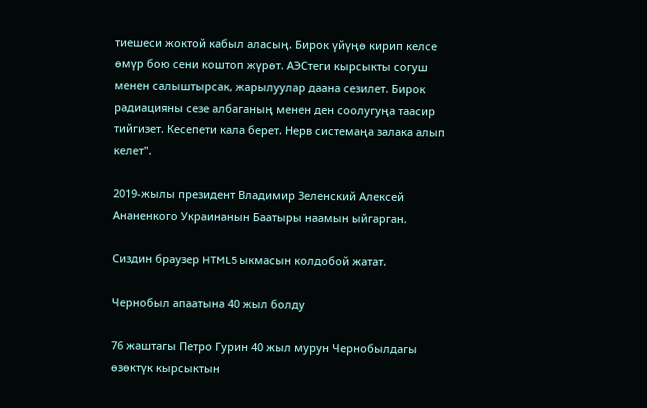тиешеси жоктой кабыл аласың. Бирок үйүңө кирип келсе өмүр бою сени коштоп жүрөт. АЭСтеги кырсыкты согуш менен салыштырсак, жарылуулар даана сезилет. Бирок радиацияны сезе албаганың менен ден соолугуңа таасир тийгизет. Кесепети кала берет. Нерв системаңа залака алып келет".

2019-жылы президент Владимир Зеленский Алексей Ананенкого Украинанын Баатыры наамын ыйгарган.

Сиздин браузер HTML5 ыкмасын колдобой жатат.

Чернобыл апаатына 40 жыл болду

76 жаштагы Петро Гурин 40 жыл мурун Чернобылдагы өзөктүк кырсыктын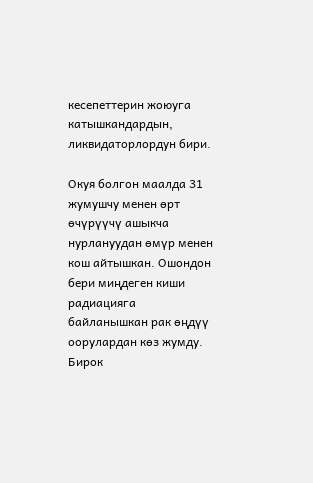кесепеттерин жоюуга катышкандардын, ликвидаторлордун бири.

Окуя болгон маалда 31 жумушчу менен өрт өчүрүүчү ашыкча нурлануудан өмүр менен кош айтышкан. Ошондон бери миңдеген киши радиацияга байланышкан рак өңдүү оорулардан көз жумду. Бирок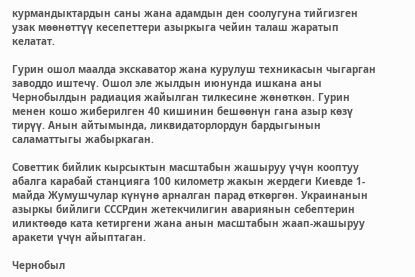курмандыктардын саны жана адамдын ден соолугуна тийгизген узак мөөнөттүү кесепеттери азыркыга чейин талаш жаратып келатат.

Гурин ошол маалда экскаватор жана курулуш техникасын чыгарган заводдо иштечү. Ошол эле жылдын июнунда ишкана аны Чернобылдын радиация жайылган тилкесине жөнөткөн. Гурин менен кошо жиберилген 40 кишинин бешөөнүн гана азыр көзү тирүү. Анын айтымында, ликвидаторлордун бардыгынын саламаттыгы жабыркаган.

Советтик бийлик кырсыктын масштабын жашыруу үчүн кооптуу абалга карабай станцияга 100 километр жакын жердеги Киевде 1-майда Жумушчулар күнүнө арналган парад өткөргөн. Украинанын азыркы бийлиги СССРдин жетекчилигин авариянын себептерин иликтөөдө ката кетиргени жана анын масштабын жаап-жашыруу аракети үчүн айыптаган.

Чернобыл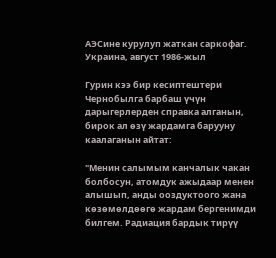АЭСине курулуп жаткан саркофаг. Украина, август 1986-жыл

Гурин кээ бир кесиптештери Чернобылга барбаш үчүн дарыгерлерден справка алганын, бирок ал өзү жардамга барууну каалаганын айтат:

"Менин салымым канчалык чакан болбосун, атомдук ажыдаар менен алышып, анды ооздуктоого жана көзөмөлдөөгө жардам бергенимди билгем. Радиация бардык тирүү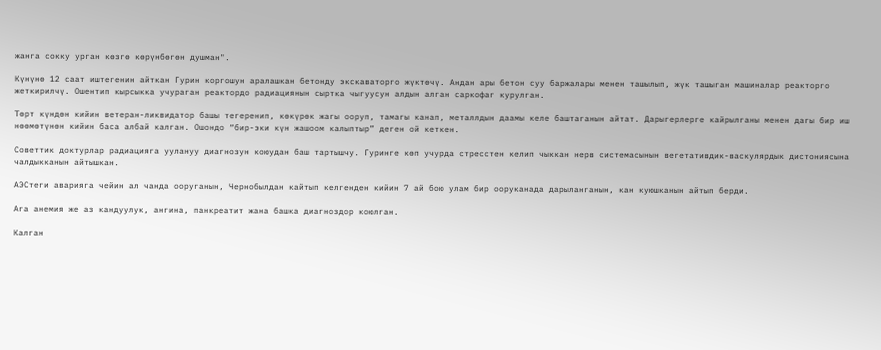жанга сокку урган көзгө көрүнбөгөн душман".

Күнүнө 12 саат иштегенин айткан Гурин коргошун аралашкан бетонду экскаваторго жүктөчү. Андан ары бетон суу баржалары менен ташылып, жүк ташыган машиналар реакторго жеткирилчү. Ошентип кырсыкка учураган реактордо радиациянын сыртка чыгуусун алдын алган саркофаг курулган.

Төрт күндөн кийин ветеран-ликвидатор башы тегеренип, көкүрөк жагы ооруп, тамагы канап, металлдын даамы келе баштаганын айтат. Дарыгерлерге кайрылганы менен дагы бир иш нөөмөтүнөн кийин баса албай калган. Ошондо “бир-эки күн жашоом калыптыр” деген ой кеткен.

Советтик доктурлар радиацияга уулануу диагнозун коюудан баш тартышчу. Гуринге көп учурда стресстен келип чыккан нерв системасынын вегетативдик-васкулярдык дистониясына чалдыкканын айтышкан.

АЭСтеги аварияга чейин ал чанда ооруганын, Чернобылдан кайтып келгенден кийин 7 ай бою улам бир ооруканада дарыланганын, кан куюшканын айтып берди.

Ага анемия же аз кандуулук, ангина, панкреатит жана башка диагноздор коюлган.

Калган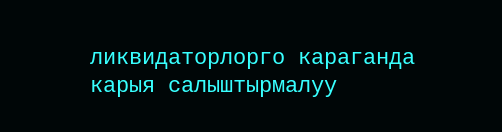ликвидаторлорго караганда карыя салыштырмалуу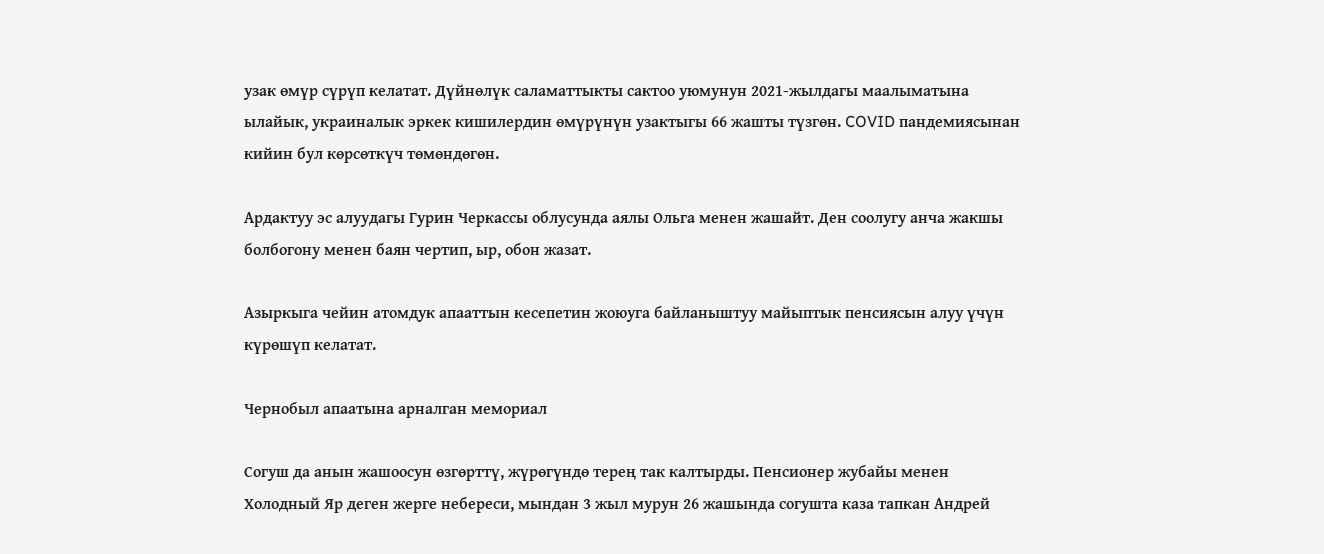узак өмүр сүрүп келатат. Дүйнөлүк саламаттыкты сактоо уюмунун 2021-жылдагы маалыматына ылайык, украиналык эркек кишилердин өмүрүнүн узактыгы 66 жашты түзгөн. COVID пандемиясынан кийин бул көрсөткүч төмөндөгөн.

Ардактуу эс алуудагы Гурин Черкассы облусунда аялы Ольга менен жашайт. Ден соолугу анча жакшы болбогону менен баян чертип, ыр, обон жазат.

Азыркыга чейин атомдук апааттын кесепетин жоюуга байланыштуу майыптык пенсиясын алуу үчүн күрөшүп келатат.

Чернобыл апаатына арналган мемориал

Согуш да анын жашоосун өзгөрттү, жүрөгүндө терең так калтырды. Пенсионер жубайы менен Холодный Яр деген жерге небереси, мындан 3 жыл мурун 26 жашында согушта каза тапкан Андрей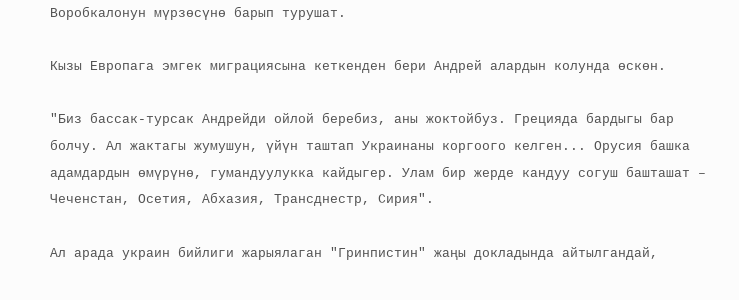Воробкалонун мүрзөсүнө барып турушат.

Кызы Европага эмгек миграциясына кеткенден бери Андрей алардын колунда өскөн.

"Биз бассак-турсак Андрейди ойлой беребиз, аны жоктойбуз. Грецияда бардыгы бар болчу. Ал жактагы жумушун, үйүн таштап Украинаны коргоого келген... Орусия башка адамдардын өмүрүнө, гумандуулукка кайдыгер. Улам бир жерде кандуу согуш башташат – Чеченстан, Осетия, Абхазия, Трансднестр, Сирия".

Ал арада украин бийлиги жарыялаган "Гринпистин" жаңы докладында айтылгандай,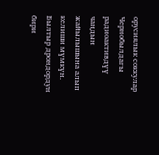орусиялык соккулар Чернобылдагы радиоактивдүү чаңдын жайылышына алып келиши мүмкүн. Былтыр дрондордун бири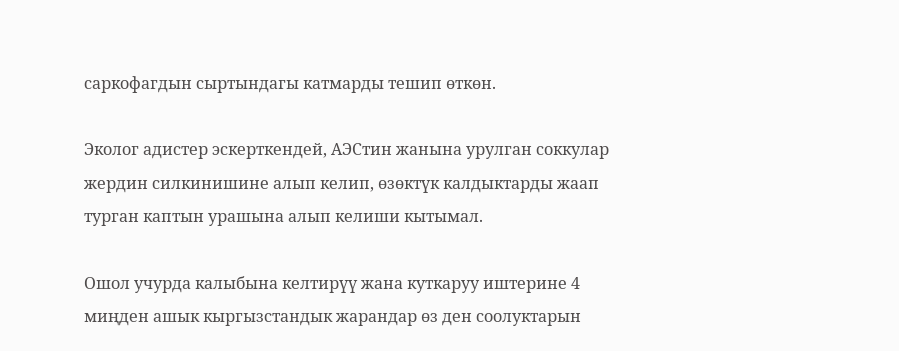саркофагдын сыртындагы катмарды тешип өткөн.

Эколог адистер эскерткендей, АЭСтин жанына урулган соккулар жердин силкинишине алып келип, өзөктүк калдыктарды жаап турган каптын урашына алып келиши кытымал.

Ошол учурда калыбына келтирүү жана куткаруу иштерине 4 миңден ашык кыргызстандык жарандар өз ден соолуктарын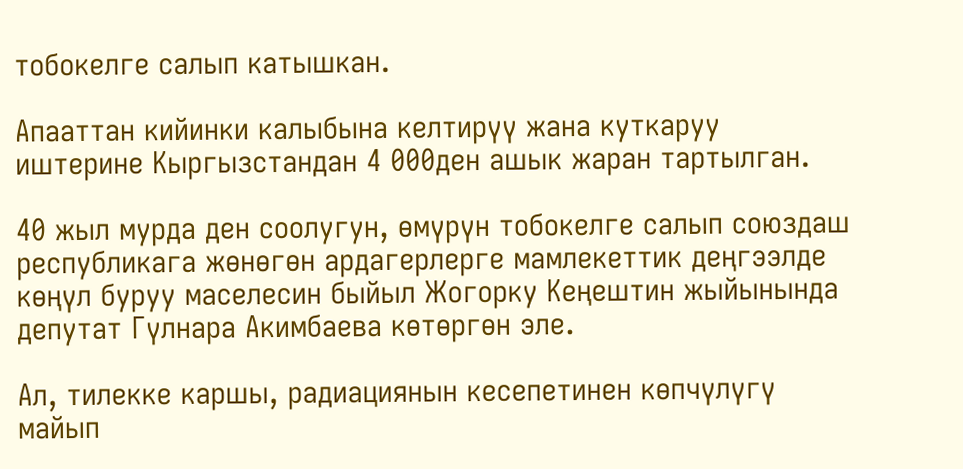тобокелге салып катышкан.

Апааттан кийинки калыбына келтирүү жана куткаруу иштерине Кыргызстандан 4 000ден ашык жаран тартылган.

40 жыл мурда ден соолугун, өмүрүн тобокелге салып союздаш республикага жөнөгөн ардагерлерге мамлекеттик деңгээлде көңүл буруу маселесин быйыл Жогорку Кеңештин жыйынында депутат Гүлнара Акимбаева көтөргөн эле.

Ал, тилекке каршы, радиациянын кесепетинен көпчүлүгү майып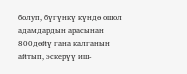болуп, бүгүнкү күндө ошол адамдардын арасынан 800дөйү гана калганын айтып, эскерүү иш-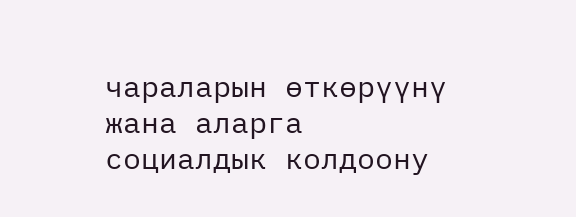чараларын өткөрүүнү жана аларга социалдык колдоону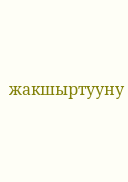жакшыртууну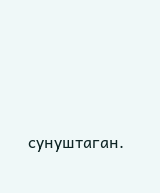сунуштаган.